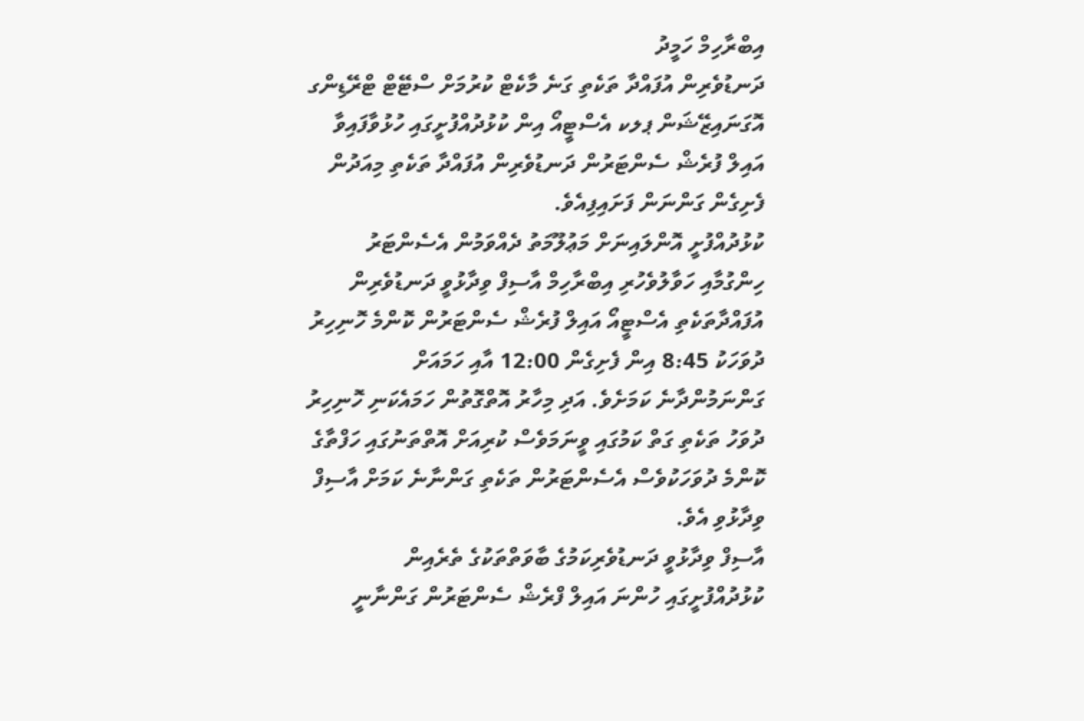އިބްރާހިމް ހަމީދު
ދަނޑުވެރިން އުފައްދާ ތަކެތި ގަނެ މާކެޓް ކުރުމަށް ސްޓޭޓް ޓްރޭޑިންގ އޮގަނައިޒޭޝަން ޕލކ އެސްޓީއޯ އިން ކުޅުދުއްފުށީގައި ހުޅުވާފައިވާ އައިލް ފުރެޝް ސެންޓަރުން ދަނޑުވެރިން އުފައްދާ ތަކެތި މިއަދުން ފެށިގެން ގަންނަން ފަށައިފިއެވެ.
ކުޅުދުއްފުށީ އޮންލައިނަށް މަޢުލޫމަތު ދެއްވަމުން އެސެންޓަރު ހިންގުމާއި ހަވާލުވެހުރި އިބްރާހިމް އާސިފް ވިދާޅުވީ ދަނޑުވެރިން އުފައްދާތަކެތި އެސްޓީއޯ އައިލް ފުރެޝް ސެންޓަރުން ކޮންމެ ހޮނިހިރު ދުވަހަކު 8:45 އިން ފެށިގެން 12:00 އާއި ހަމައަށް ގަންނަމުންދާނެ ކަމަށެވެ. އަދި މިހާރު އޮތްގޮތުން ހަމައެކަނި ހޮނިހިރު ދުވަހު ތަކެތި ގަތް ކަމުގައި ވީނަމަވެސް ކުރިއަށް އޮތްތަނުގައި ހަފްތާގެ ކޮންމެ ދުވަހަކުވެސް އެސެންޓަރުން ތަކެތި ގަންނާނެ ކަމަށް އާސިފް ވިދާޅުވި އެވެ.
އާސިފް ވިދާޅުވީ ދަނޑުވެރިކަމުގެ ބާވަތްތަކުގެ ތެރެއިން ކުޅުދުއްފުށީގައި ހުންނަ އައިލް ފްރެޝް ސެންޓަރުން ގަންނާނީ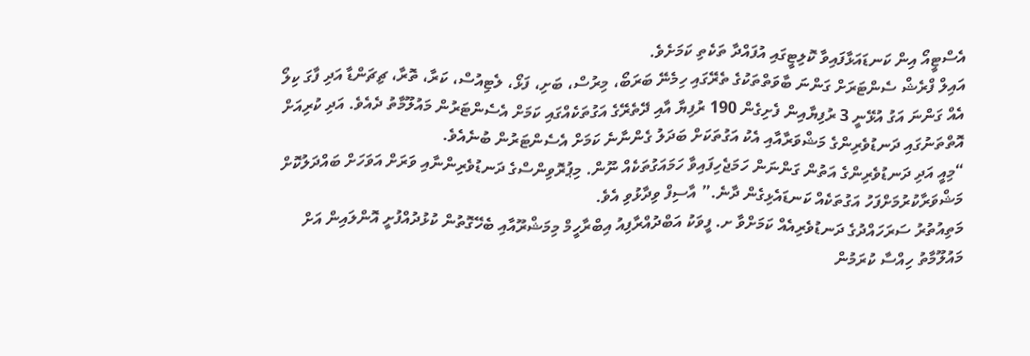އެސްޓީއޯ އިން ކަނޑައަޅާފައިވާ ކޮލިޓީގައި އުފައްދާ ތަކެތި ކަމަށެވެ.
އައިލް ފްރެޝް ސެންޓަރަށް ގަންނަ ބާވަތްތަކުގެ ތެރޭގައި ހިމެނޭ ބަރަބޯ، މިރުސް، ބަށި، ފަޅޯ، ލެޓިއުސް، ކަރާ، ތޮރާ، ޗިޗަންޑާ އަދި ފާގަ ކިލޯ އެއް ގަންނަ އަގު އުޅޭނީ 3 ރުފިޔާއިން ފެށިގެން 190 ރުފިޔާ އާއި ދޭތެރޭގެ އަގުތަކެއްގައި ކަމަށް އެސެންޓަރުން މައުލޫމާތު ދެއެވެ. އަދި ކުރިއަށް އޮތްތަނުގައި ދަނޑުވެރިންގެ މަޝްވަރާއާއި އެކު އަގުތަކަށް ބަދަލު ގެންނާނެ ކަމަށް އެސެންޓަރުން ބުނެއެވެ.
“މިއީ އަދި ދަނޑުވެރިންގެ އަތުން ގަންނަން ހަމަޖެހިފައިވާ ހަމައަގުތަކެއް ނޫން. މިޕުރޮވިންސްގެ ދަނޑުވެރިންނާއި ވަރަށް އަވަހަށް ބައްދަލުކޮށް މަޝްވަރާކުރުމަށްފަހު އަގުތަކެއް ކަނޑައެޅިގެން ދާނެ.” އާސިފް ވިދާޅުވި އެވެ.
މަތިއުތުރު ސަރަހައްދުގެ ދަނޑުވެރިއެއް ކަމަށްވާ ށ. ފީވަކު އަބްދުއްރާފިއު އިބްރާހީމް މިމަޝްރޫއާއި ބެހޭގޮތުން ކުޅުދުއްފުށީ އޮންލައިން އަށް މައުލޫމާތު ހިއްސާ ކުރަމުން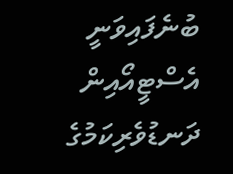ބުނެފައިވަނީ އެސްޓީއޯއިން ދަނޑުވެރިކަމުގެ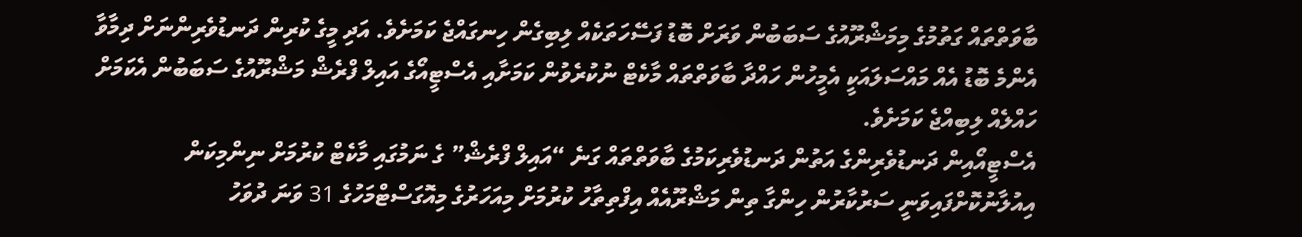ބާވަތްތައް ގަތުމުގެ މިމަޝްރޫއުގެ ސަބަބުން ވަރަށް ބޮޑު ފަސޭހަތަކެއް ލިބިގެން ހިނގައްޖެ ކަމަށެވެ. އަދި މީގެ ކުރިން ދަނޑުވެރިންނަށް ދިމާވާ އެންމެ ބޮޑު އެއް މައްސަލައަކީ އެމީހުން ހައްދާ ބާވަތްތައް މާކެޓް ނުކުރެވުން ކަމަށާއި އެސްޓީއޯގެ އައިލް ފްރެޝް މަޝްރޫއުގެ ސަބަބުން އެކަމަށް ހައްލެއް ލިބިއްޖެ ކަމަށެވެ.
އެސްޓީއޯއިން ދަނޑުވެރިންގެ އަތުން ދަނޑުވެރިކަމުގެ ބާވަތްތައް ގަނެ “އައިލް ފްރެޝް” ގެ ނަމުގައި މާކެޓް ކުރުމަށް ނިންމިކަން އިއުލާނުކޮށްފައިވަނީ ސަރުކާރުން ހިންގާ ތިން މަޝްރޫއެއް އިފްތިތާހު ކުރުމަށް މިއަހަރުގެ މިއޮގަސްޓްމަހުގެ 31 ވަނަ ދުވަހު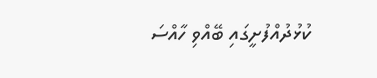ކުޅުދުއްފުށީގައި ބޭއްވި ހާއްސަ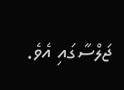ޖަލްސާގައި އެވެ.